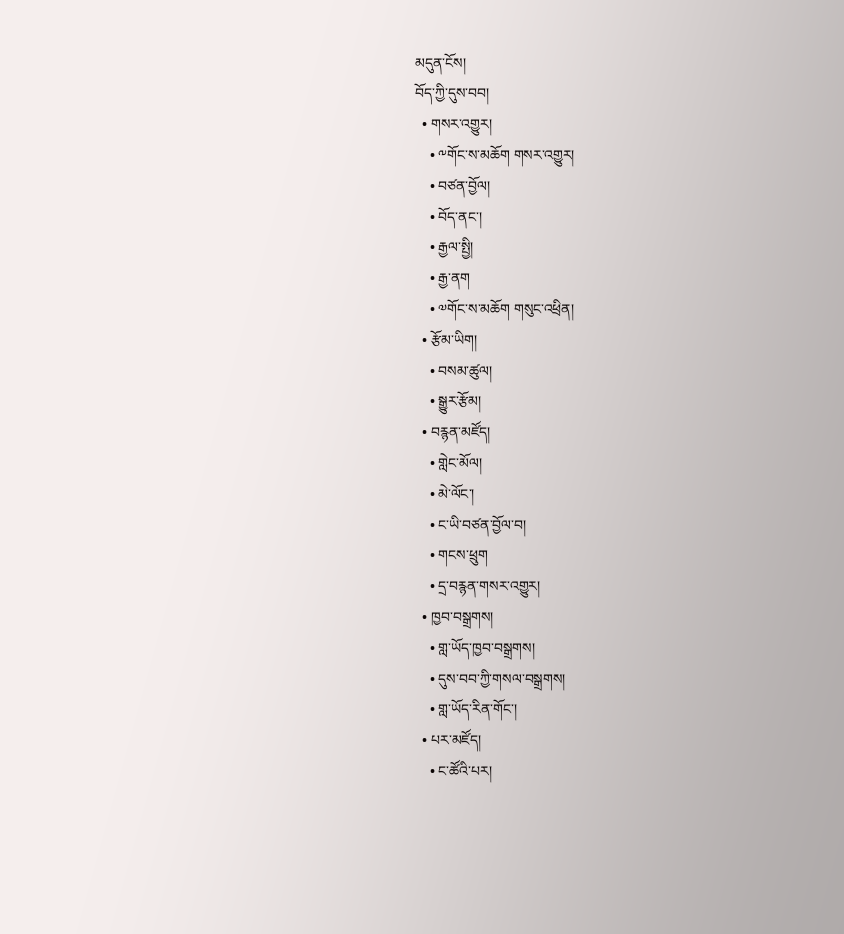མདུན་ངོས།
བོད་ཀྱི་དུས་བབ།
  • གསར་འགྱུར།
    • ༸གོང་ས་མཆོག གསར་འགྱུར།
    • བཙན་བྱོལ།
    • བོད་ནང་།
    • རྒྱལ་སྤྱི།
    • རྒྱ་ནག
    • ༧གོང་ས་མཆོག གསུང་འཕྲིན།
  • རྩོམ་ཡིག།
    • བསམ་ཚུལ།
    • སྒྱུར་རྩོམ།
  • བརྙན་མཛོད།
    • གླེང་མོལ།
    • མེ་ལོང་།
    • ང་ཡི་བཙན་བྱོལ་བ།
    • གངས་ཕྲུག
    • དྲ་བརྙན་གསར་འགྱུར།
  • ཁྱབ་བསྒྲགས།
    • གླ་ཡོད་ཁྱབ་བསྒྲགས།
    • དུས་བབ་ཀྱི་གསལ་བསྒྲགས།
    • གླ་ཡོད་རིན་གོང་།
  • པར་མཛོད།
    • ང་ཚོའི་པར།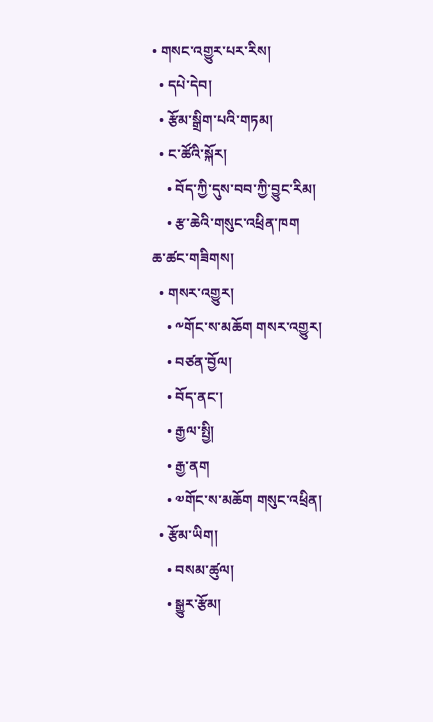• གསང་འགྱུར་པར་རིས།
  • དཔེ་དེབ།
  • རྩོམ་སྒྲིག་པའི་གཏམ།
  • ང་ཚོའི་སྐོར།
    • བོད་ཀྱི་དུས་བབ་ཀྱི་བྱུང་རིམ།
    • རྩ་ཆེའི་གསུང་འཕྲིན་ཁག
ཆ་ཚང་གཟིགས།
  • གསར་འགྱུར།
    • ༸གོང་ས་མཆོག གསར་འགྱུར།
    • བཙན་བྱོལ།
    • བོད་ནང་།
    • རྒྱལ་སྤྱི།
    • རྒྱ་ནག
    • ༧གོང་ས་མཆོག གསུང་འཕྲིན།
  • རྩོམ་ཡིག།
    • བསམ་ཚུལ།
    • སྒྱུར་རྩོམ།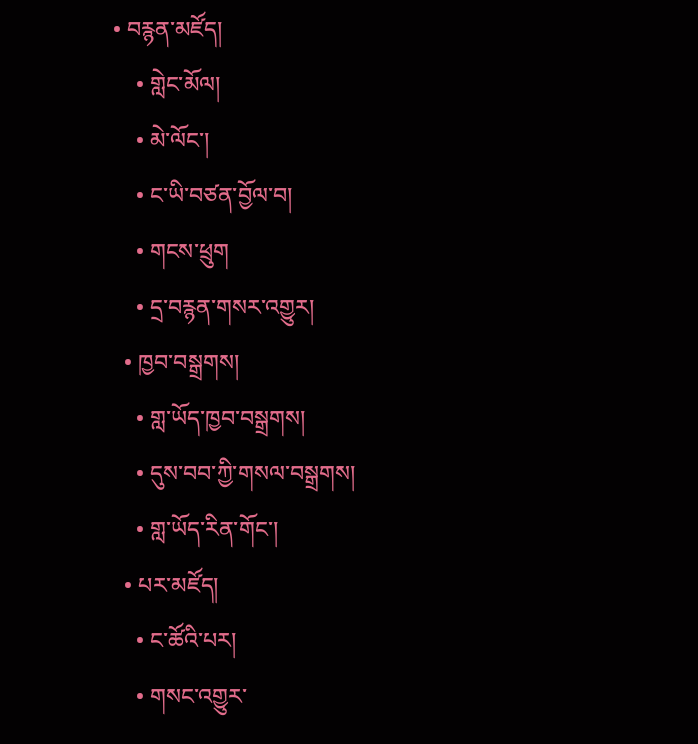• བརྙན་མཛོད།
    • གླེང་མོལ།
    • མེ་ལོང་།
    • ང་ཡི་བཙན་བྱོལ་བ།
    • གངས་ཕྲུག
    • དྲ་བརྙན་གསར་འགྱུར།
  • ཁྱབ་བསྒྲགས།
    • གླ་ཡོད་ཁྱབ་བསྒྲགས།
    • དུས་བབ་ཀྱི་གསལ་བསྒྲགས།
    • གླ་ཡོད་རིན་གོང་།
  • པར་མཛོད།
    • ང་ཚོའི་པར།
    • གསང་འགྱུར་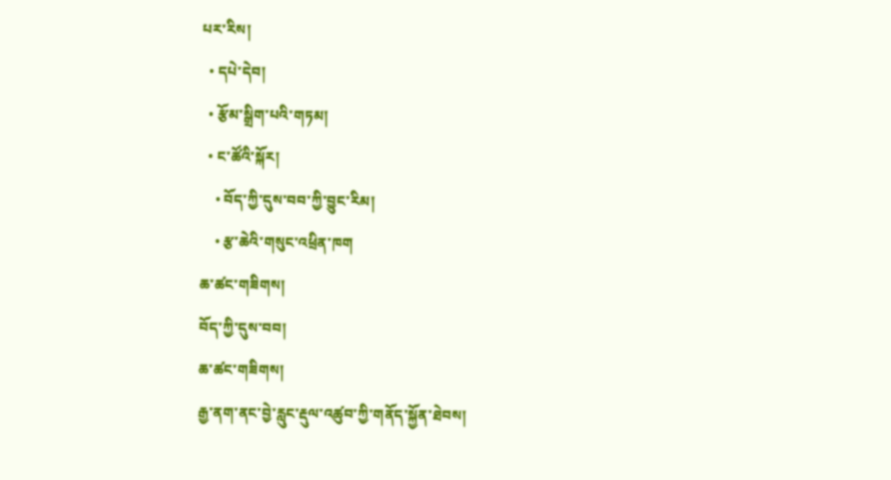པར་རིས།
  • དཔེ་དེབ།
  • རྩོམ་སྒྲིག་པའི་གཏམ།
  • ང་ཚོའི་སྐོར།
    • བོད་ཀྱི་དུས་བབ་ཀྱི་བྱུང་རིམ།
    • རྩ་ཆེའི་གསུང་འཕྲིན་ཁག
ཆ་ཚང་གཟིགས།
བོད་ཀྱི་དུས་བབ།
ཆ་ཚང་གཟིགས།
རྒྱ་ནག་ནང་བྱེ་རླུང་རྡུལ་འཚུབ་ཀྱི་གནོད་སྐྱོན་ཐེབས།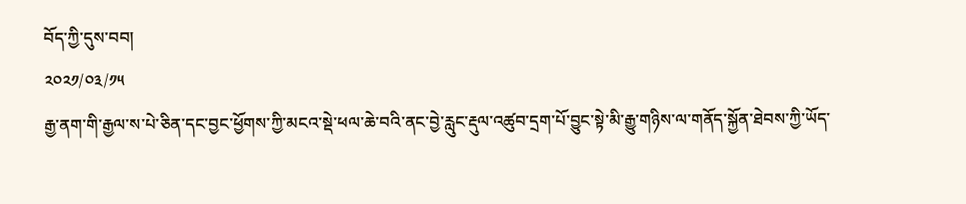བོད་ཀྱི་དུས་བབ།
༢༠༢༡/༠༣/༡༥
རྒྱ་ནག་གི་རྒྱལ་ས་པེ་ཅིན་དང་བྱང་ཕྱོགས་ཀྱི་མངའ་སྡེ་ཕལ་ཆེ་བའི་ནང་བྱེ་རླུང་རྡུལ་འཚུབ་དྲག་པོ་བྱུང་སྟེ་མི་རྒྱུ་གཉིས་ལ་གནོད་སྐྱོན་ཐེབས་ཀྱི་ཡོད་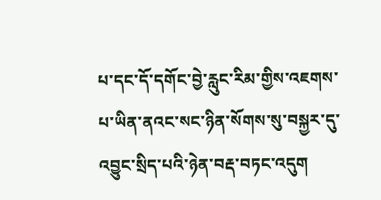པ་དང་དོ་དགོང་བྱེ་རླུང་རིམ་གྱིས་འཇགས་པ་ཡིན་ནའང་སང་ཉིན་སོགས་སུ་བསྐྱར་དུ་འབྱུང་སྲིད་པའི་ཉེན་བརྡ་བཏང་འདུག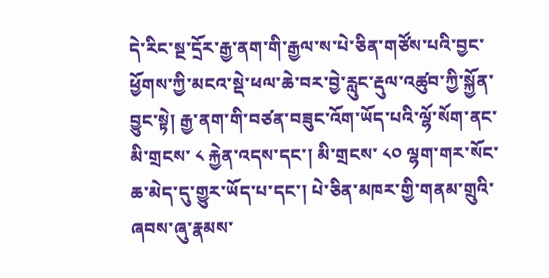དེ་རིང་སྔ་དྲོར་རྒྱ་ནག་གི་རྒྱལ་ས་པེ་ཅིན་གཙོས་པའི་བྱང་ཕྱོགས་ཀྱི་མངའ་སྡེ་ཕལ་ཆེ་བར་བྱེ་རླུང་རྡུལ་འཚུབ་ཀྱི་སྐྱོན་བྱུང་སྟེ། རྒྱ་ནག་གི་བཙན་བཟུང་འོག་ཡོད་པའི་ལྷོ་སོག་ནང་མི་གྲངས་ ༨ རྐྱེན་འདས་དང་། མི་གྲངས་ ༨༠ ལྷག་གར་སོང་ཆ་མེད་དུ་གྱུར་ཡོད་པ་དང་། པེ་ཅིན་མཁར་གྱི་གནམ་གྲུའི་ཞབས་ཞུ་རྣམས་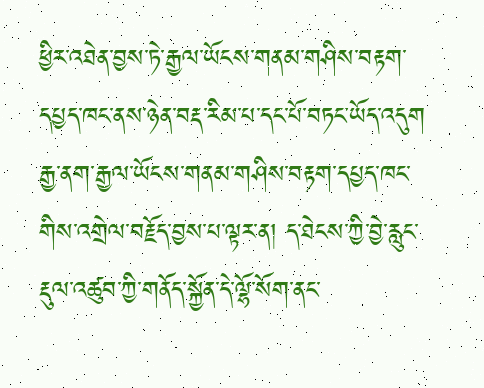ཕྱིར་འཐེན་བྱས་ཏེ་རྒྱལ་ཡོངས་གནམ་གཤིས་བརྟག་དཔྱད་ཁང་ནས་ཉེན་བརྡ་རིམ་པ་དང་པོ་བཏང་ཡོད་འདུག
རྒྱ་ནག་རྒྱལ་ཡོངས་གནམ་གཤིས་བརྟག་དཔྱད་ཁང་གིས་འགྲེལ་བརྗོད་བྱས་པ་ལྟར་ན། ད་ཐེངས་ཀྱི་བྱེ་རླུང་རྡུལ་འཚུབ་ཀྱི་གནོད་སྐྱོན་དེ་ལྷོ་སོག་ནང་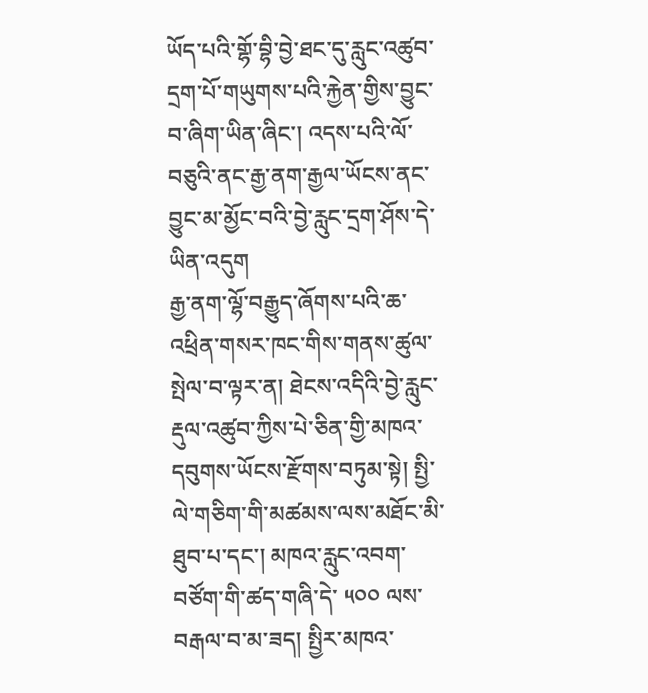ཡོད་པའི་གྷོ་བྷི་བྱེ་ཐང་དུ་རླུང་འཚུབ་དྲག་པོ་གཡུགས་པའི་རྐྱེན་གྱིས་བྱུང་བ་ཞིག་ཡིན་ཞིང་། འདས་པའི་ལོ་བཅུའི་ནང་རྒྱ་ནག་རྒྱལ་ཡོངས་ནང་བྱུང་མ་མྱོང་བའི་བྱེ་རླུང་དྲག་ཤོས་དེ་ཡིན་འདུག
རྒྱ་ནག་ལྷོ་བརྒྱུད་ཞོགས་པའི་ཆ་འཕྲིན་གསར་ཁང་གིས་གནས་ཚུལ་སྤེལ་བ་ལྟར་ན། ཐེངས་འདིའི་བྱེ་རླུང་རྡུལ་འཚུབ་ཀྱིས་པེ་ཅིན་གྱི་མཁའ་དབུགས་ཡོངས་རྫོགས་བཏུམ་སྟེ། སྤྱི་ལེ་གཅིག་གི་མཚམས་ལས་མཐོང་མི་ཐུབ་པ་དང་། མཁའ་རླུང་འབག་བཙོག་གི་ཚད་གཞི་དེ་ ༥༠༠ ལས་བརྒལ་བ་མ་ཟད། སྤྱིར་མཁའ་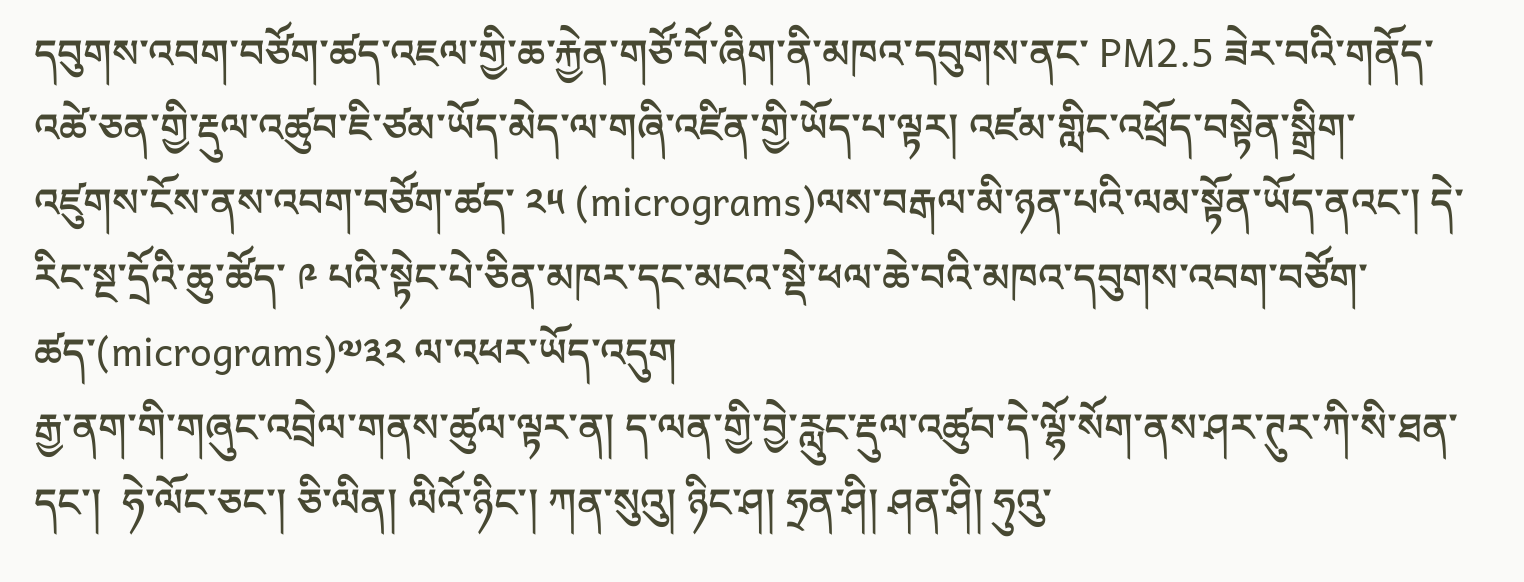དབུགས་འབག་བཙོག་ཚད་འཇལ་གྱི་ཆ་རྐྱེན་གཙོ་བོ་ཞིག་ནི་མཁའ་དབུགས་ནང་ PM2.5 ཟེར་བའི་གནོད་འཚེ་ཅན་གྱི་རྡུལ་འཚུབ་ཇི་ཙམ་ཡོད་མེད་ལ་གཞི་འཛིན་གྱི་ཡོད་པ་ལྟར། འཛམ་གླིང་འཕྲོད་བསྟེན་སྒྲིག་འཛུགས་ངོས་ནས་འབག་བཙོག་ཚད་ ༢༥ (micrograms)ལས་བརྒལ་མི་ཉན་པའི་ལམ་སྟོན་ཡོད་ནའང་། དེ་རིང་སྔ་དྲོའི་ཆུ་ཚོད་ ༩ པའི་སྟེང་པེ་ཅིན་མཁར་དང་མངའ་སྡེ་ཕལ་ཆེ་བའི་མཁའ་དབུགས་འབག་བཙོག་ཚད་(micrograms)༧༣༢ ལ་འཕར་ཡོད་འདུག
རྒྱ་ནག་གི་གཞུང་འབྲེལ་གནས་ཚུལ་ལྟར་ན། ད་ལན་གྱི་བྱེ་རླུང་རྡུལ་འཚུབ་དེ་ལྷོ་སོག་ནས་ཤར་ཊུར་ཀི་སི་ཐན་དང་།  ཧེ་ལོང་ཅང་། ཅི་ལིན། ལིའོ་ཉིང་། ཀན་སུའུ། ཉིང་ཤ། ཧྲན་ཤི། ཤན་ཤི། ཧུའུ་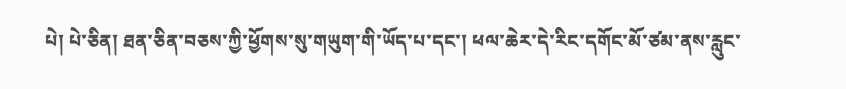པེ། པེ་ཅིན། ཐན་ཅིན་བཅས་ཀྱི་ཕྱོགས་སུ་གཡུག་གི་ཡོད་པ་དང་། ཕལ་ཆེར་དེ་རིང་དགོང་མོ་ཙམ་ནས་རླུང་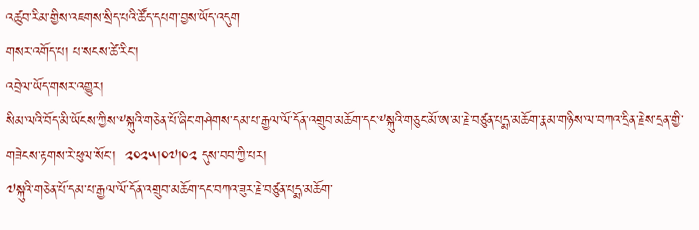འཚུབ་རིམ་གྱིས་འཇགས་སྲིད་པའི་ཚོད་དཔག་བྱས་ཡོད་འདུག
གསར་འགོད་པ། པ་སངས་ཚེ་རིང་།
འབྲེལ་ཡོད་གསར་འགྱུར།
སིམ་ལའི་བོད་མི་ཡོངས་ཀྱིས་༸སྐུའི་གཅེན་པོ་ཞིང་གཤེགས་དམ་པ་རྒྱལ་ལོ་དོན་འགྲུབ་མཆོག་དང་༸སྐུའི་གཅུང་མོ་ཨ་མ་རྗེ་བཙུན་པདྨ་མཆོག་རྣམ་གཉིས་ལ་བཀའ་དྲིན་རྗེས་དྲན་གྱི་གཟེངས་རྟགས་རེ་ཕུལ་སོང་།  ༢༠༢༥།༠༧།༠༢ དུས་བབ་ཀྱི་པར།
༧སྐུའི་གཅེན་པོ་དམ་པ་རྒྱལ་ལོ་དོན་འགྲུབ་མཆོག་དང་བཀའ་ཟུར་རྗེ་བཙུན་པདྨ་མཆོག་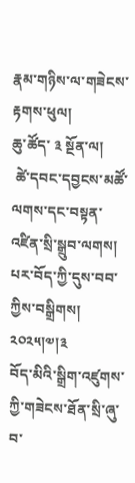རྣམ་གཉིས་ལ་གཟེངས་རྟགས་ཕུལ།
ཆུ་ཚོད་ ༣ སྔོན་ལ།
 ཚེ་དབང་དབྱངས་མཚོ་ལགས་དང་བསྟན་འཛིན་སྲི་སྒྲུབ་ལགས། པར་བོད་ཀྱི་དུས་བབ་ཀྱིས་བསྒྲིགས། ༢༠༢༥།༧།༣
བོད་མིའི་སྒྲིག་འཛུགས་ཀྱི་གཟེངས་ཐོན་སྲི་ཞུ་བ་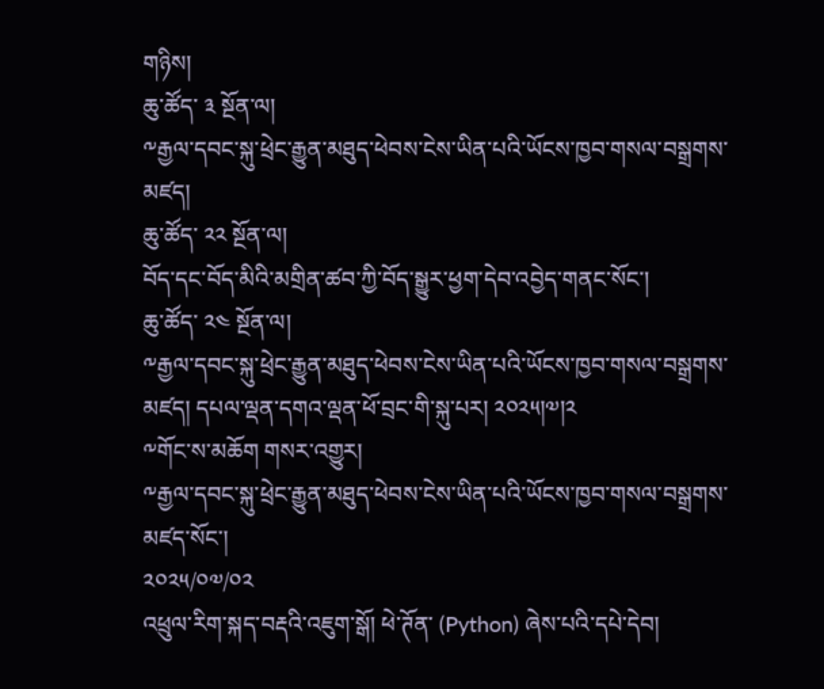གཉིས།
ཆུ་ཚོད་ ༣ སྔོན་ལ།
༸རྒྱལ་དབང་སྐུ་ཕྲེང་རྒྱུན་མཐུད་ཕེབས་ངེས་ཡིན་པའི་ཡོངས་ཁྱབ་གསལ་བསྒྲགས་མཛད།
ཆུ་ཚོད་ ༢༢ སྔོན་ལ།
བོད་དང་བོད་མིའི་མགྲིན་ཚབ་ཀྱི་བོད་སྒྱུར་ཕྱག་དེབ་འབྱེད་གནང་སོང་།
ཆུ་ཚོད་ ༢༤ སྔོན་ལ།
༸རྒྱལ་དབང་སྐུ་ཕྲེང་རྒྱུན་མཐུད་ཕེབས་ངེས་ཡིན་པའི་ཡོངས་ཁྱབ་གསལ་བསྒྲགས་མཛད། དཔལ་ལྡན་དགའ་ལྡན་ཕོ་བྲང་གི་སྐུ་པར། ༢༠༢༥།༧།༢
༸གོང་ས་མཆོག གསར་འགྱུར།
༸རྒྱལ་དབང་སྐུ་ཕྲེང་རྒྱུན་མཐུད་ཕེབས་ངེས་ཡིན་པའི་ཡོངས་ཁྱབ་གསལ་བསྒྲགས་མཛད་སོང་།
༢༠༢༥/༠༧/༠༢
འཕྲུལ་རིག་སྐད་བརྡའི་འཇུག་སྒོ། ཕེ་ཊོན་ (Python) ཞེས་པའི་དཔེ་དེབ།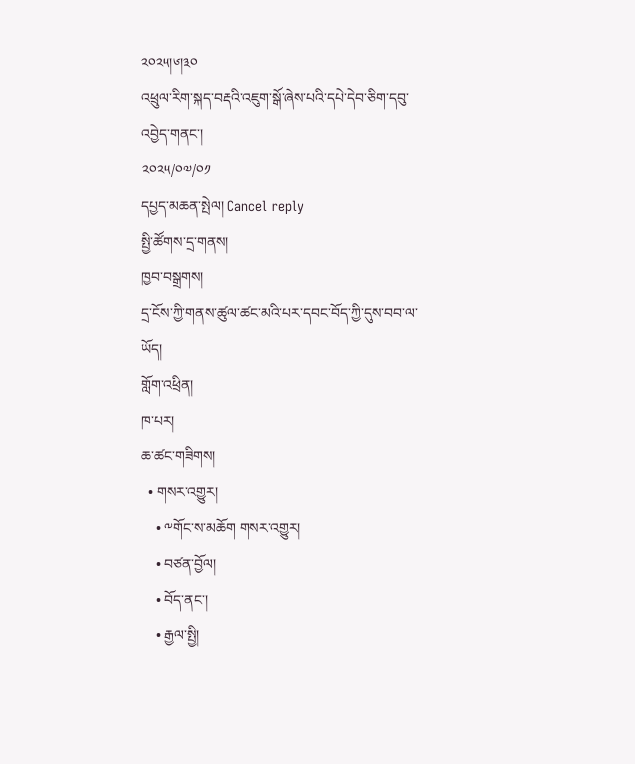༢༠༢༥།༦།༣༠
འཕྲུལ་རིག་སྐད་བརྡའི་འཇུག་སྒོ་ཞེས་པའི་དཔེ་དེབ་ཅིག་དབུ་འབྱེད་གནང་།
༢༠༢༥/༠༧/༠༡
དཔྱད་མཆན་སྤེལ། Cancel reply
སྤྱི་ཚོགས་དྲ་གནས།
ཁྱབ་བསྒྲགས།
དྲ་ངོས་ཀྱི་གནས་ཚུལ་ཚང་མའི་པར་དབང་བོད་ཀྱི་དུས་བབ་ལ་ཡོད།
གློག་འཕྲིན།
ཁ་པར།
ཆ་ཚང་གཟིགས།
  • གསར་འགྱུར།
    • ༸གོང་ས་མཆོག གསར་འགྱུར།
    • བཙན་བྱོལ།
    • བོད་ནང་།
    • རྒྱལ་སྤྱི།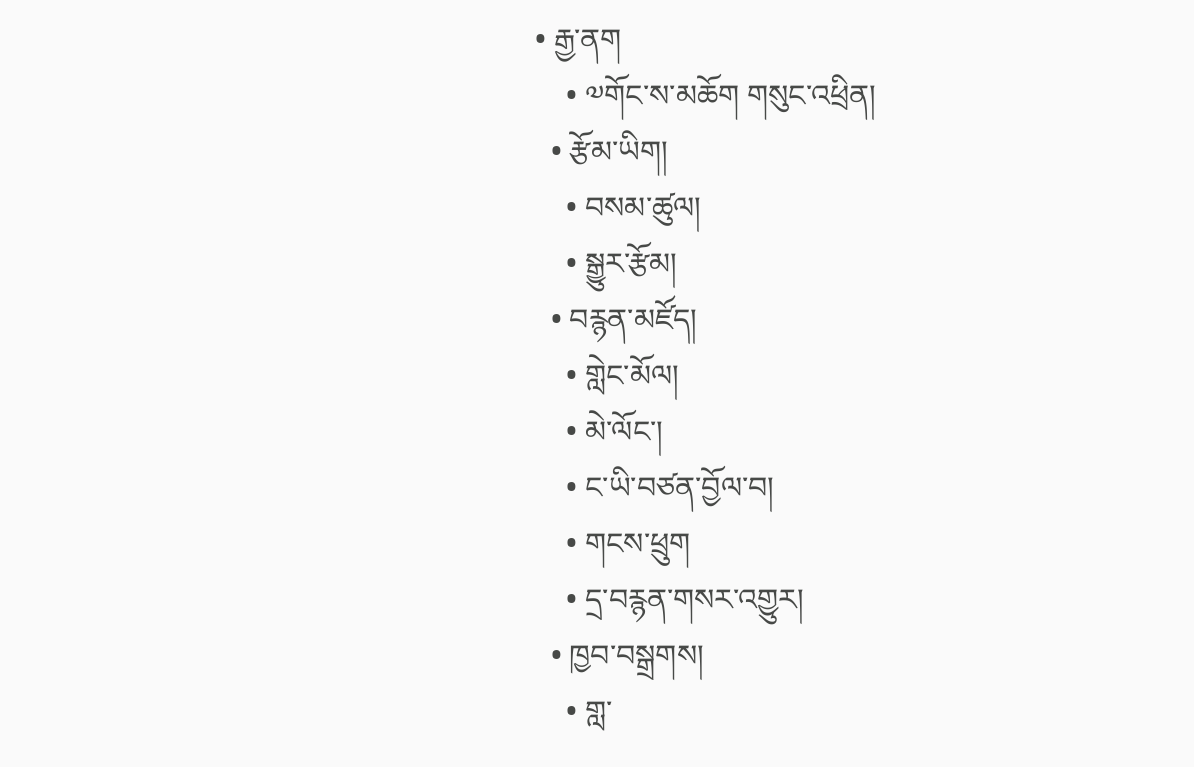• རྒྱ་ནག
    • ༧གོང་ས་མཆོག གསུང་འཕྲིན།
  • རྩོམ་ཡིག།
    • བསམ་ཚུལ།
    • སྒྱུར་རྩོམ།
  • བརྙན་མཛོད།
    • གླེང་མོལ།
    • མེ་ལོང་།
    • ང་ཡི་བཙན་བྱོལ་བ།
    • གངས་ཕྲུག
    • དྲ་བརྙན་གསར་འགྱུར།
  • ཁྱབ་བསྒྲགས།
    • གླ་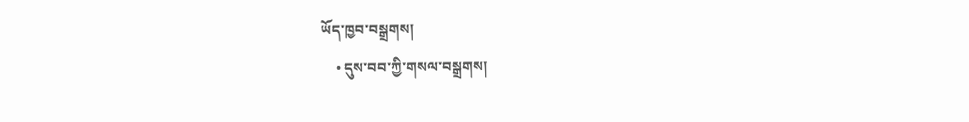ཡོད་ཁྱབ་བསྒྲགས།
    • དུས་བབ་ཀྱི་གསལ་བསྒྲགས།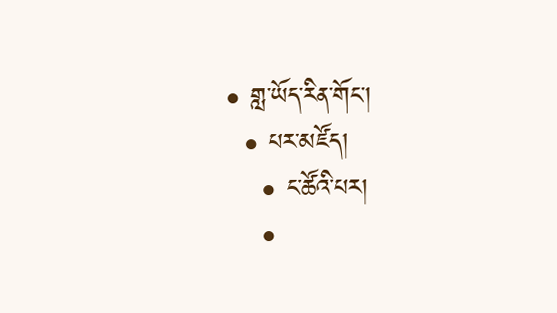• གླ་ཡོད་རིན་གོང་།
  • པར་མཛོད།
    • ང་ཚོའི་པར།
    •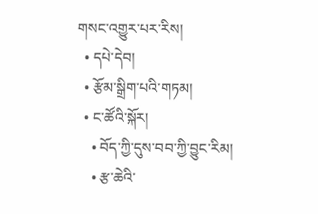གསང་འགྱུར་པར་རིས།
  • དཔེ་དེབ།
  • རྩོམ་སྒྲིག་པའི་གཏམ།
  • ང་ཚོའི་སྐོར།
    • བོད་ཀྱི་དུས་བབ་ཀྱི་བྱུང་རིམ།
    • རྩ་ཆེའི་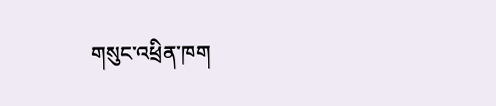གསུང་འཕྲིན་ཁག